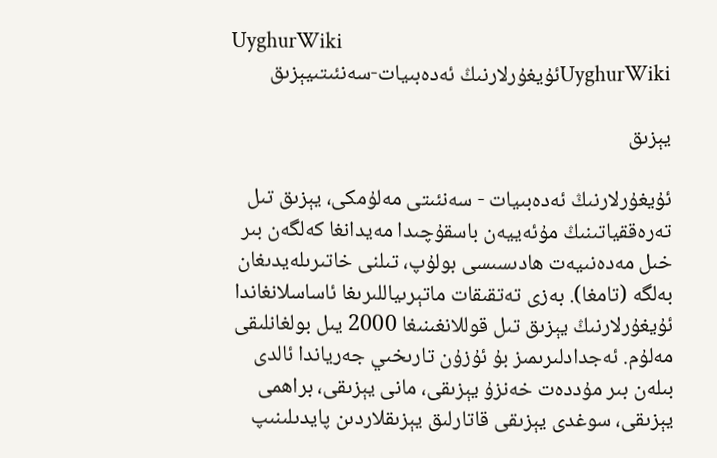UyghurWiki
UyghurWikiئۇيغۇرلارنىڭ ئەدەبىيات-سەنئىتىيېزىق

يېزىق

ئۇيغۇرلارنىڭ ئەدەبىيات - سەنئىتى مەلۇمكى، يېزىق تىل تەرەققياتىنىڭ مۇئەييەن باسقۇچىدا مەيدانغا كەلگەن بىر خىل مەدەنىيەت ھادىسىسى بولۇپ، تىلنى خاتىرىلەيدىغان بەلگە (تامغا). بەزى تەتقىقات ماتېرىياللىرىغا ئاساسلانغاندا ئۇيغۇرلارنىڭ يېزىق تىل قوللانغىنىغا 2000 يىل بولغانلىقى مەلۇم. ئەجدادلىرىمىز بۇ ئۇزۇن تارىخىي جەرياندا ئالدى بىلەن بىر مۇددەت خەنزۇ يېزىقى، مانى يېزىقى، براھمى يېزىقى، سوغدى يېزىقى قاتارلىق يېزىقلاردىن پايدىلىنىپ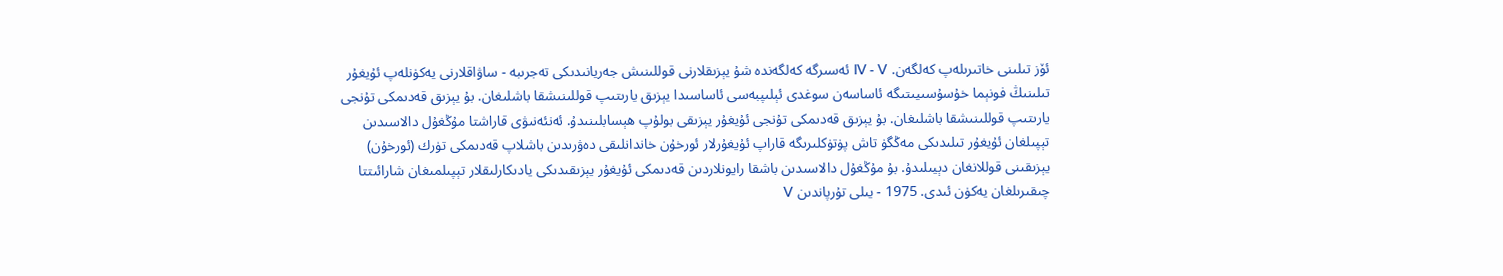ئۆز تىلىنى خاتىرىلەپ كەلگەن. Ⅳ - Ⅴ ئەسىرگە كەلگەندە شۇ يېزىقلارنى قوللىنىش جەريانىدىكى تەجرىبە - ساۋاقلارنى يەكۈنلەپ ئۇيغۇر تىلىنىڭ فونېما خۇسۇسىيىتىگە ئاساسەن سوغدى ئېلىپبەسى ئاساسىدا يېزىق يارىتىپ قوللىنىشقا باشلىغان. بۇ يېزىق قەدىمكى تۇنجى يارىتىپ قوللىنىشقا باشلىغان. بۇ يېزىق قەدىمكى تۇنجى ئۇيغۇر يېزىقى بولۇپ ھېسابلىنىدۇ. ئەنئەنىۋى قاراشتا مۇڭغۇل دالاسىدىن تېپىلغان ئۇيغۇر تىلىدىكى مەڭگۈ تاش پۈتۈكلىرىگە قاراپ ئۇيغۇرلار ئورخۇن خاندانلىقى دەۋرىدىن باشلاپ قەدىمكى تۈرك (ئورخۇن) يېزىقىنى قوللانغان دېيىلىدۇ. بۇ مۇڭغۇل دالاسىدىن باشقا رايونلاردىن قەدىمكى ئۇيغۇر يېزىقىدىكى يادىكارلىقلار تېپىلمىغان شارائىتتا چىقىرىلغان يەكۈن ئىدى. 1975 - يىلى تۇرپاندىن Ⅴ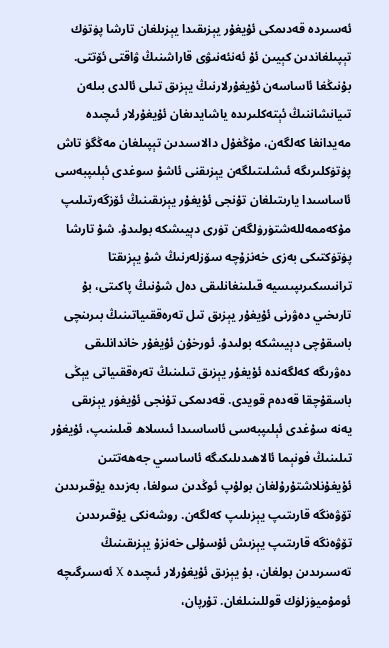ئەسىردە قەدىمكى ئۇيغۇر يېزىقىدا يېزىلغان تارشا پۈتۈك تېپىلغاندىن كېيىن ئۇ ئەنئەنىۋى قاراشنىڭ ۋاقتى ئۆتتى. بۇنىڭغا ئاساسەن ئۇيغۇرلارنىڭ يېزىق تىلى ئالدى بىلەن تىيانشاننىڭ ئېتەكلىرىدە ياشايدىغان ئۇيغۇرلار ئىچىدە مەيدانغا كەلگەن، مۇڭغۇل دالاسىدىن تېپىلغان مەڭگۈ تاش پۈتۈكلىرىگە ئىشلىتىلگەن يېزىقنى ئاشۇ سوغدى ئېلىپبەسى ئاساسىدا يارىتىلغان تۇنجى ئۇيغۇر يېزىقىنىڭ ئۆزگەرتىلىپ مۇكەممەللەشتۈرۈلگەن تۈرى دېيىشكە بولىدۇ. شۇ تارشا پۈتۈكتىكى بەزى خەنزۇچە سۆزلەرنىڭ شۇ يېزىقتا ترانىسكىرىپىسيە قىلىنغانلىقى دەل شۇنىڭ پاكىتى، بۇ تارىخىي دەۋرنى ئۇيغۇر يېزىق تىل تەرەققىياتىنىڭ بىرىنچى باسقۇچى دېيىشكە بولىدۇ. ئورخۇن ئۇيغۇر خاندانلىقى دەۋرىگە كەلگەندە ئۇيغۇر يېزىق تىلىنىڭ تەرەققىياتى يېڭى باسقۇچقا قەدەم قويدى. قەدىمكى تۇنجى ئۇيغۈر يېزىقى يەنە سۇغدى ئېلىپبەسى ئاساسىدا ئىسلاھ قىلىنىپ، ئۇيغۇر تىلىنىڭ فونېما ئالاھىدىلىكىگە ئاساسىي جەھەتتىن ئۇيغۇنلاشتۇرۇلغان بولۇپ ئوڭدىن سولغا، بەزىدە يۇقىرىدىن تۆۋەنگە قارىتىپ يېزىلىپ كەلگەن. روشەنكى يۇقىرىدىن تۆۋەنگە قارىتىپ يېزىش ئۇسۇلى خەنزۇ يېزىقىنىڭ تەسىرىدىن بولغان، بۇ يېزىق ئۇيغۇرلار ئىچىدە Ⅹ ئەسىرگىچە ئومۇميۈزلۈك قوللىنىلغان. تۇرپان،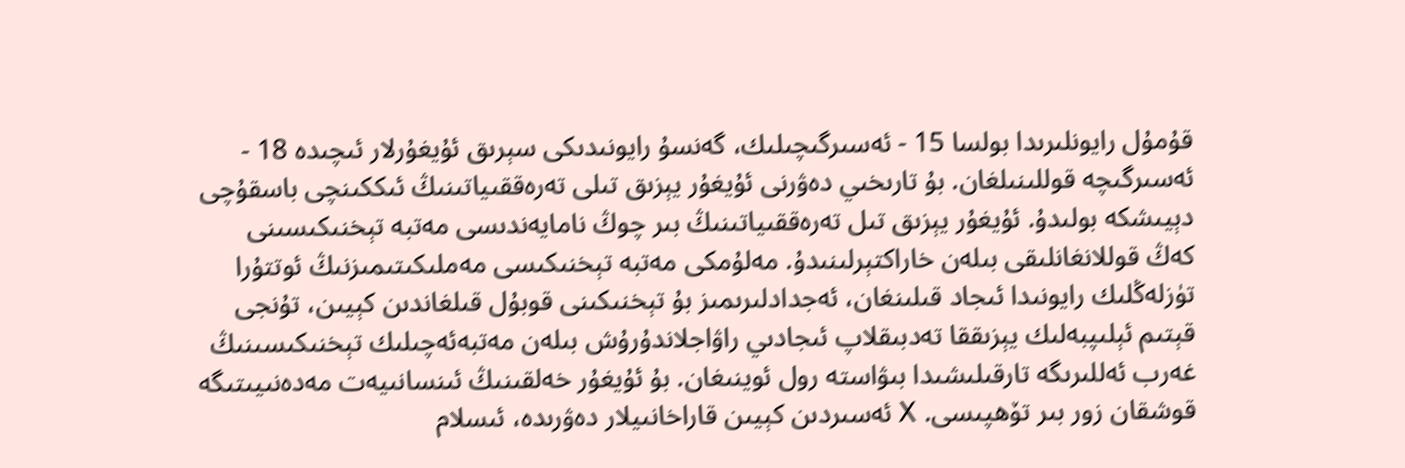قۇمۇل رايونلىرىدا بولسا 15 - ئەسىرگىچىلىك، گەنسۇ رايونىدىكى سېرىق ئۇيغۇرلار ئىچىدە 18 - ئەسىرگىچە قوللىنىلغان. بۇ تارىخىي دەۋرنى ئۇيغۇر يېزىق تىلى تەرەققىياتىنىڭ ئىككىنچى باسقۇچى دېيىشكە بولىدۇ. ئۇيغۇر يېزىق تىل تەرەققىياتىنىڭ بىر چوڭ نامايەندىسى مەتبە تېخنىكىسىنى كەڭ قوللانغانلىقى بىلەن خاراكتېرلىنىدۇ. مەلۇمكى مەتبە تېخنىكىسى مەملىكىتىمىزنىڭ ئوتتۇرا تۈزلەڭلىك رايونىدا ئىجاد قىلىنغان، ئەجدادلىرىمىز بۇ تېخنىكىنى قوبۇل قىلغاندىن كېيىن، تۇنجى قېتىم ئېلىپبەلىك يېزىققا تەدبىقلاپ ئىجادىي راۋاجلاندۇرۇش بىلەن مەتبەئەچىلىك تېخنىكىسىنىڭ غەرب ئەللىرىگە تارقىلىشىدا بىۋاستە رول ئوينىغان. بۇ ئۇيغۇر خەلقىنىڭ ئىنسانىيەت مەدەنىيىتىگە قوشقان زور بىر تۆھپىسى. Ⅹ ئەسىردىن كېيىن قاراخانىيلار دەۋرىدە، ئىسلام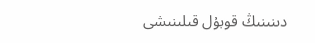دىنىنىڭ قوبۇل قىلىنىشى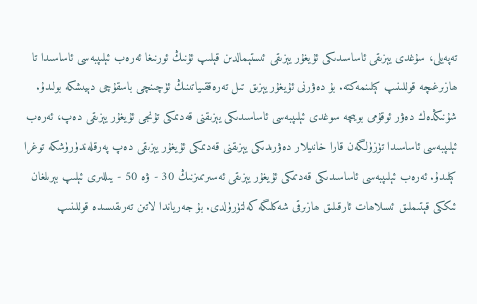تەپەيلى، سۇغدى يېزىقى ئاساسىدىكى ئۇيغۇر يېزىقى ئىستېمالدىن قېلىپ ئۇنىڭ ئورنىغا ئەرەب ئېلىپبەسى ئاساسىدا تا ھازىرغىچە قوللىنىپ كېلىنمەكتە. بۇ دەۋرنى ئۇيغۇر يېزىق تىل تەرەققىياتىنىڭ ئۈچىنچى باسقۇچى دېيىشكە بولىدۇ. شۇنىڭدەك دەۋر ئوقۇمى بويىچە سوغدى ئېلىپبەسى ئاساسىدىكى يېزىقنى قەدىمكى تۇنجى ئۇيغۇر يېزىقى دەپ، ئەرەب ئېلىپبەسى ئاساسىدا تۈزۈلگەن قارا خانىيلار دەۋرىدىكى يېزىقنى قەدىمكى ئۇيغۇر يېزىقى دەپ پەرقلەندۈرۈشكە توغرا كېلىدۇ. ئەرەب ئېلىپبەسى ئاساسىدىكى قەدىمكى ئۇيغۇر يېزىقى ئەسىرىمىزنىڭ 30 - ۋە 50 - يىللىرى ئېلىپ بېرىلغان ئىككى قېتىملىق ئىسلاھات ئارقىلىق ھازىرقى شەكلىگە كەلتۈرۈلدى. بۇ جەرياندا لاتىن تەرىقىسىدە قوللىنىپ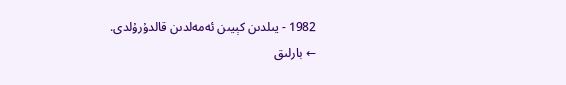1982 - يىلدىن كېيىن ئەمەلدىن قالدۇرۇلدى.
← بارلىق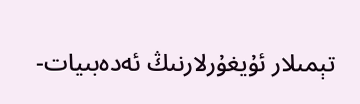تېمىلار ئۇيغۇرلارنىڭ ئەدەبىيات-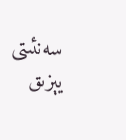سەنئىتى
يېزىق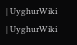| UyghurWiki | UyghurWiki